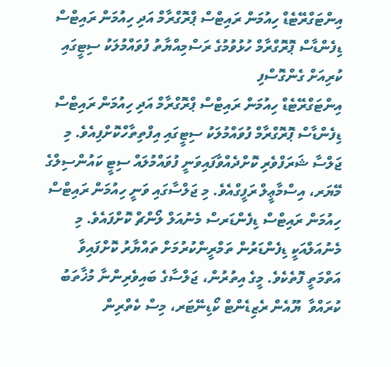އިންޓަގްރޭޓެޑް ހިއުމަން ރައިޓްސް ޕްރޮގްރާމް އަދި ހިއުމަން ރައިޓްސް ޑިފެންޑާސް ޕޮރޮގްރާމް ހުޅުވުމުގެ ރަސްމިއްޔާތު ފުވައްމުލަކު ސިޓީގައި ކުރިއަށް ގެންގޮސްފި
އިންޓަގްރޭޓެޑް ހިއުމަން ރައިޓްސް ޕްރޮގްރާމް އަދި ހިއުމަން ރައިޓްސް ޑިފެންޑާސް ޕޮރޮގްރާމް ފުވައްމުލަކު ސިޓީގައި އިފްތިތާހްކޮށްފިއެވެ. މި ޖަލްސާ ޝަރަފްވެރި ކޮށްދެއްވާފައިވަނީ ފުވައްމުލައް ސިޓީ ކައުންސިލްގެ މޭޔަރ، އިސްމާޢީލް ރަފީގްއެވެ. މި ޖަލްސާގައި ވަނީ ހިއުމަން ރައިޓްސް ހިއުމަން ރައިޓްސް ޑިފެންޑަރސް މެނުއަލް ލޯންޗް ކޮށްފައެވެ. މި މެނުއަލްއަކީ ޑިފެންޑަރުން ތަމްރީންކުރުމަށް ތައްޔާރު ކޮށްފައިވާ އަތްމަތީ ފޮތެކެވެ. މީގެ އިތުރުން، ޖަލްސާގެ ބައިވެރިންނާ މުޚާތަބު ކުރައްވާ  ޔޫއެން ރެޒިޑެންޓް ކޯޑިނޭޓަރ، މިސް ކެތްރިން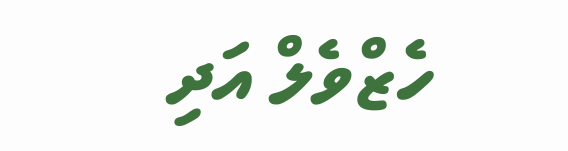ހެޒްވެލް އަދި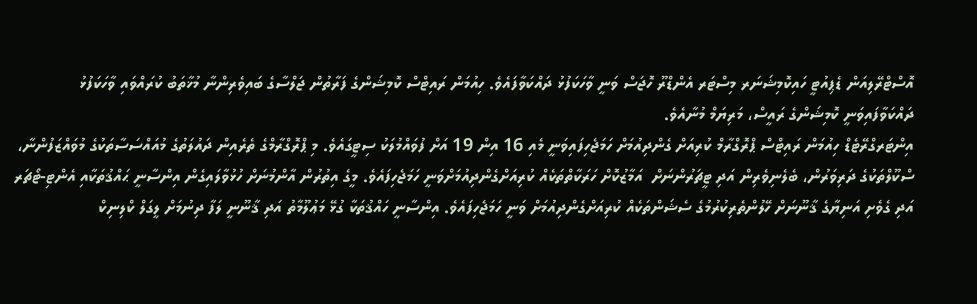އޮސްޓްރޭލިއަން ޑެޕިއުޓީ ހައިކޮމިޝަނަރ މިސްޓަރ އެންޑްރޫ ހޮޖަސް ވަނީ ވާހަކަފުޅު ދައްކަވާފައެވެ. ހިއުމަން ރައިޓްސް ކޮމިޝަންގެ ފަރާތުން ޖަލްސާގެ ބައިވެރިންނާ މުޚާތަބު ކުރައްވައި ވާހަކަފުޅު ދައްކަވާފައިވަނީ ކޮމިޝަންގެ ރައީސް، މަރިޔަމް މުނާއެވެ.
އިންޓަރގްރޭޓެޑް ހިއުމަން ރައިޓްސް ޕްރޮގްރާމް ކުރިއަށް ގެންދިއުމަށް ހަމަޖެހިފައިވަނީ މެއި 16 އިން 19 އަށް ފުވައްމުލަކު ސިޓީގައެވެ. މި ޕްރޮގްރާމްގެ ތެރެއިން ދައުލަތުގެ މުއައްސަސާތަކުގެ މުވައްޒަފުންނާ، ސްކޫލްތަކުގެ ދަރިވަރުން، ބެލެނިވެރިން އަދި ޓީޗަރުންނަށް  އަމާޒުކޮށް ހަރަކާތްތަކެއް ކުރިއަށްގެންދިއުމަށްވަނީ ހަމަޖެހިފައެވެ. މީގެ އިތުރުން އާންމުނަށް ހުޅުވާލައިގެން އިންސާނީ ޙައްޤުތަކާއި އެންޓި-ޓޯޗަރ އަދި ގެވެށި އަނިޔާގެ ޤާނޫނަށް ހޭލުންތެރިކުރުމުގެ ސެޝަންތަކެއް ކުރިއަށްގެންދިއުމަށް ވަނީ ހަމަޖެހިފައެވެ. އިންސާނީ ހައްޤުތަކާ ގުޅޭ މަޢުލޫމާތު އަދި ޤާނޫނީ ލަފާ ދިނުމަށް ލީގަލް ކްލިނިކް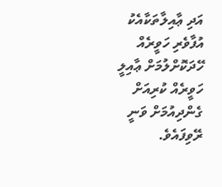އަދި ޢާއިލާތަކާއެކު އުފާވެރި ހަވީރެއް ހޭދަކޮށްލުމަށް ޢާއިލީ ހަވީރެއް ކުރިއަށް ގެންދިއުމަށް ވަނީ ރޭވިފައެވެ.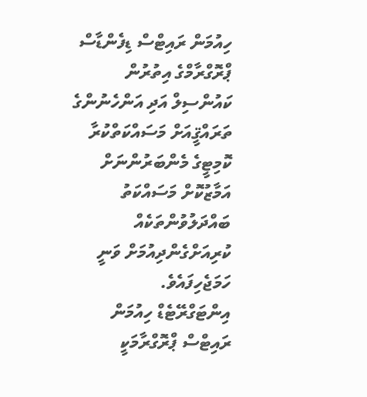ހިއުމަން ރައިޓްސް ޑިފެންޑާސް ޕްރޮގްރާމްގެ އިތުރުން ކައުންސިލް އަދި އަންހެނުންގެ ތަރައްޤީއަށް މަސައްކަތްކުރާ ކޮމިޓީގެ މެންބަރުންނަށް އަމާޒުކޮށް މަސައްކަތު ބައްދަލުވުންތަކެއް ކުރިއަށްގެންދިއުމަށް ވަނީ ހަމަޖެހިފައެވެ.
އިންޓަގްރޭޓެޑް ހިއުމަން ރައިޓްސް ޕްރޮގްރާމަކީ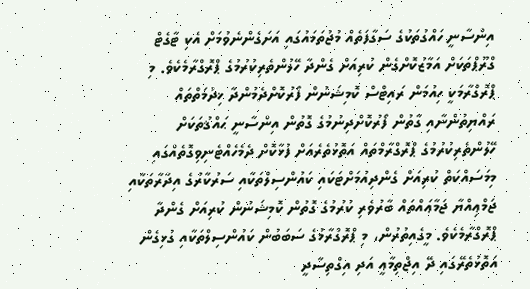އިންސާނީ ހައްގުތަކުގެ ސަގާފަތެއް މުޖުތަމައުގައި އަށަގެންނެވުމަށް އެކި ޓާގެޓް ގްރޫޕްތަކަށް އަމާޒުކޮށްގެން ކުރިއަށް ގެންދާ ހޭލުންތެރިކުރުމުގެ ޕްރޮގްރާމެކެވެ. މި ޕްރޮގްރާމަކީ ހިއުމަން ރައިޓްސް ކޮމިޝަނުން ފޯރުކޮށްދެމުންދާ ޚިދުމަތްތައް ރައްޔިތުންނާއި ގާތުން ފޯރުކޮށްދިނުމުގެ ގޮތުން އިންސާނީ ޙައްޤުތަކަށް ހޭލުންތެރިކުރުމުގެ ޕްރޮގްރާމްތައް އަތޮޅުތެރެއަށް ފުޅާކޮށް ދެމެހެއްޓެނިވިގޮތެއްގައި މިމަސައްކަތް ކުރިއަށް ގެންދިއުމަށްޓަކައި ކައުންސިލްތަކާއި ސަރުކާރުގެ އިދާރާތަކާއި ޖަމްޢިއްޔާ ޖަމާޢައްތައް ބާރުވެރި ކުރުމުގެ ގޮތުން ކޮމިޝަނުން ކުރިއަށް ގެންދާ ޕްރޮގްރާމެކެވެ. މީގެއިތުރުން، މި ޕްރޮގްރާމުގެ ސަބަބުން ކައުންސިލްތަކާއި ގުޅިގެން އަތޮޅުތެރޭގައި ދޭ އިޖްތިމާޢީ އަދި އިގްތިސާދީ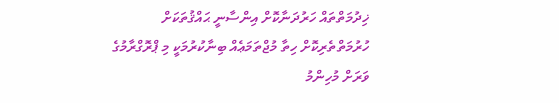ޚިދުމަތްތައް ހަރުދަނާކޮށް އިންސާނީ ޙައްޤުތަކަށް ހުރުމަތްތެރިކޮށް ހިތާ މުޖްތަމަޢެއް ބިނާކުރުމަކީ މި ޕްރޮގްރާމުގެ ވަރަށް މުހިންމު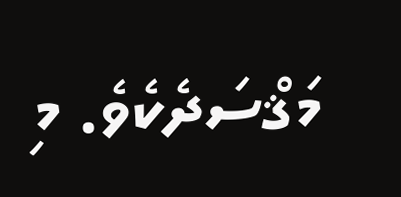މަޤްސަދެކެވެ. މި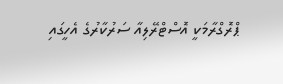ޕްރޮގްރާމަކީ އޮސްޓްރޭލިއާ ސަރުކާރުގެ އެހީގައި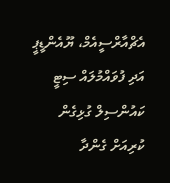އެޗްއާރްސީއެމް، ޔޫއެންޑީޕީ އަދި ފުވައްމުލައް ސިޓީ ކައުންސިލް ގުޅިގެން ކުރިއަށް ގެންދާ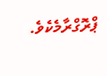ޕްރޮގްރާމެކެވެ.